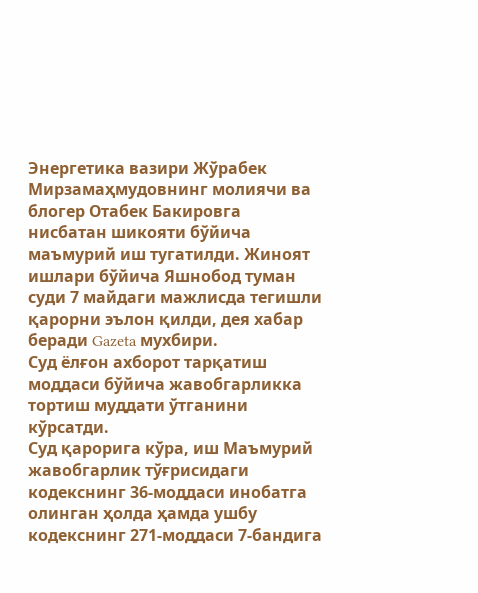Энергетика вазири Жўрабек Мирзамаҳмудовнинг молиячи ва блогер Отабек Бакировга нисбатан шикояти бўйича маъмурий иш тугатилди. Жиноят ишлари бўйича Яшнобод туман суди 7 майдаги мажлисда тегишли қарорни эълон қилди, дея хабар беради Gazeta мухбири.
Суд ёлғон ахборот тарқатиш моддаси бўйича жавобгарликка тортиш муддати ўтганини кўрсатди.
Суд қарорига кўра, иш Маъмурий жавобгарлик тўғрисидаги кодекснинг 36-моддаси инобатга олинган ҳолда ҳамда ушбу кодекснинг 271-моддаси 7-бандига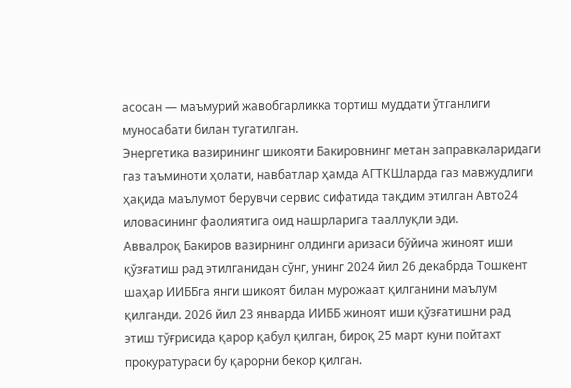асосан — маъмурий жавобгарликка тортиш муддати ўтганлиги муносабати билан тугатилган.
Энергетика вазирининг шикояти Бакировнинг метан заправкаларидаги газ таъминоти ҳолати, навбатлар ҳамда АГТКШларда газ мавжудлиги ҳақида маълумот берувчи сервис сифатида тақдим этилган Авто24 иловасининг фаолиятига оид нашрларига тааллуқли эди.
Аввалроқ Бакиров вазирнинг олдинги аризаси бўйича жиноят иши қўзғатиш рад этилганидан сўнг, унинг 2024 йил 26 декабрда Тошкент шаҳар ИИББга янги шикоят билан мурожаат қилганини маълум қилганди. 2026 йил 23 январда ИИББ жиноят иши қўзғатишни рад этиш тўғрисида қарор қабул қилган, бироқ 25 март куни пойтахт прокуратураси бу қарорни бекор қилган.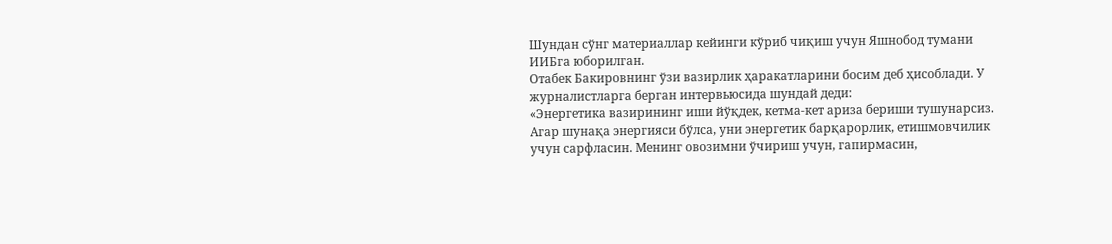Шундан сўнг материаллар кейинги кўриб чиқиш учун Яшнобод тумани ИИБга юборилган.
Отабек Бакировнинг ўзи вазирлик ҳаракатларини босим деб ҳисоблади. У журналистларга берган интервьюсида шундай деди:
«Энергетика вазирининг иши йўқдек, кетма-кет ариза бериши тушунарсиз. Агар шунақа энергияси бўлса, уни энергетик барқарорлик, етишмовчилик учун сарфласин. Менинг овозимни ўчириш учун, гапирмасин,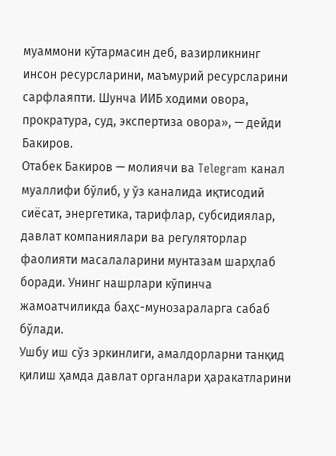муаммони кўтармасин деб, вазирликнинг инсон ресурсларини, маъмурий ресурсларини сарфлаяпти. Шунча ИИБ ходими овора, прократура, суд, экспертиза овора», — дейди Бакиров.
Отабек Бакиров — молиячи ва Telegram канал муаллифи бўлиб, у ўз каналида иқтисодий сиёсат, энергетика, тарифлар, субсидиялар, давлат компаниялари ва регуляторлар фаолияти масалаларини мунтазам шарҳлаб боради. Унинг нашрлари кўпинча жамоатчиликда баҳс-мунозараларга сабаб бўлади.
Ушбу иш сўз эркинлиги, амалдорларни танқид қилиш ҳамда давлат органлари ҳаракатларини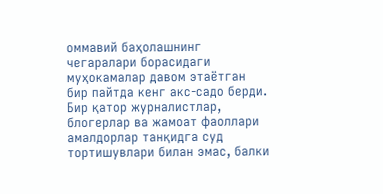оммавий баҳолашнинг чегаралари борасидаги муҳокамалар давом этаётган бир пайтда кенг акс-садо берди. Бир қатор журналистлар, блогерлар ва жамоат фаоллари амалдорлар танқидга суд тортишувлари билан эмас, балки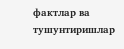фактлар ва тушунтиришлар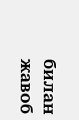билан жавоб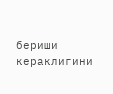бериши кераклигини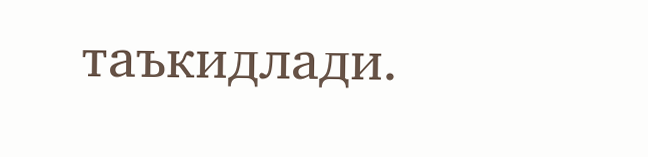таъкидлади.